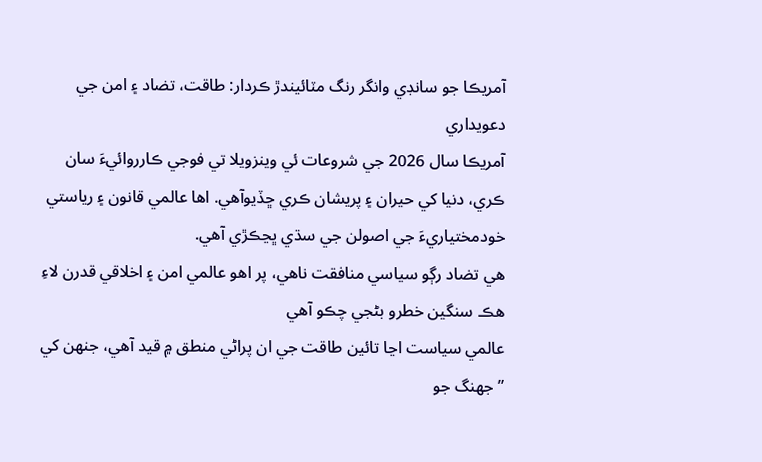آمريڪا جو سانڊي وانگر رنگ مٽائيندڙ ڪردار: طاقت، تضاد ۽ امن جي دعويداري
آمريڪا سال 2026 جي شروعات ئي وينزويلا تي فوجي ڪارروائيءَ سان ڪري، دنيا کي حيران ۽ پريشان ڪري ڇڏيوآهي. اها عالمي قانون ۽ رياستي خودمختياريءَ جي اصولن جي سڌي ڀڃڪڙي آهي.
هي تضاد رڳو سياسي منافقت ناهي، پر اهو عالمي امن ۽ اخلاقي قدرن لاءِ هڪ سنگين خطرو بڻجي چڪو آهي
عالمي سياست اڃا تائين طاقت جي ان پراڻي منطق ۾ قيد آهي، جنهن کي ”جهنگ جو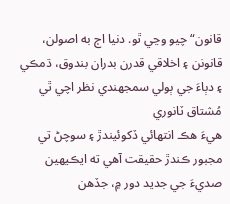قانون“ چيو وڃي ٿو. دنيا اڄ به اصولن، قانونن ۽ اخلاقي قدرن بدران بندوق، ڌمڪي ۽ دٻاءَ جي ٻولي سمجهندي نظر اچي ٿي
مُشتاق ٽانوري
هيءَ هڪ انتهائي ڏکوئيندڙ ۽ سوچڻ تي مجبور ڪندڙ حقيقت آهي ته ايڪيهين صديءَ جي جديد دور ۾، جڏهن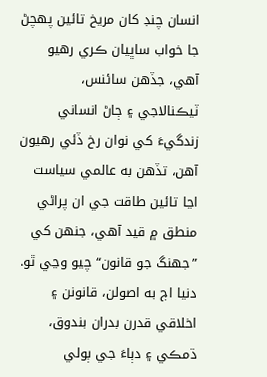انسان چنڊ کان مريخ تائين پهچڻ جا خواب ساڀيان ڪري رهيو آهي، جڏهن سائنس، ٽيڪنالاجي ۽ ڄاڻ انساني زندگيءَ کي نوان رخ ڏئي رهيون آهن، تڏهن به عالمي سياست اڃا تائين طاقت جي ان پراڻي منطق ۾ قيد آهي، جنهن کي ”جهنگ جو قانون“ چيو وڃي ٿو. دنيا اڄ به اصولن، قانونن ۽ اخلاقي قدرن بدران بندوق، ڌمڪي ۽ دٻاءَ جي ٻولي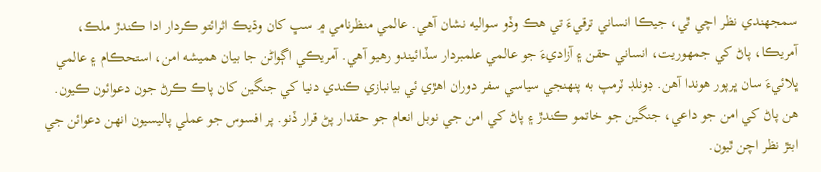سمجهندي نظر اچي ٿي، جيڪا انساني ترقيءَ تي هڪ وڏو سواليه نشان آهي. عالمي منظرنامي ۾ سڀ کان وڌيڪ اثرائتو ڪردار ادا ڪندڙ ملڪ، آمريڪا، پاڻ کي جمهوريت، انساني حقن ۽ آزاديءَ جو عالمي علمبردار سڏائيندو رهيو آهي. آمريڪي اڳواڻن جا بيان هميشه امن، استحڪام ۽ عالمي ڀلائيءَ سان ڀرپور هوندا آهن. ڊونلڊ ٽرمپ به پنهنجي سياسي سفر دوران اهڙي ئي بيانبازي ڪندي دنيا کي جنگين کان پاڪ ڪرڻ جون دعوائون ڪيون. هن پاڻ کي امن جو داعي، جنگين جو خاتمو ڪندڙ ۽ پاڻ کي امن جي نوبل انعام جو حقدار پڻ قرار ڏنو. پر افسوس جو عملي پاليسيون انهن دعوائن جي ابتڙ نظر اچن ٿيون.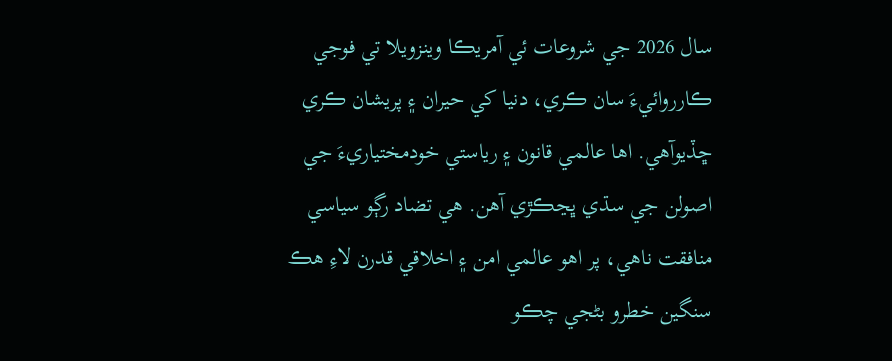سال 2026 جي شروعات ئي آمريڪا وينزويلا تي فوجي ڪارروائيءَ سان ڪري، دنيا کي حيران ۽ پريشان ڪري ڇڏيوآهي. اها عالمي قانون ۽ رياستي خودمختياريءَ جي اصولن جي سڌي ڀڃڪڙي آهن. هي تضاد رڳو سياسي منافقت ناهي، پر اهو عالمي امن ۽ اخلاقي قدرن لاءِ هڪ سنگين خطرو بڻجي چڪو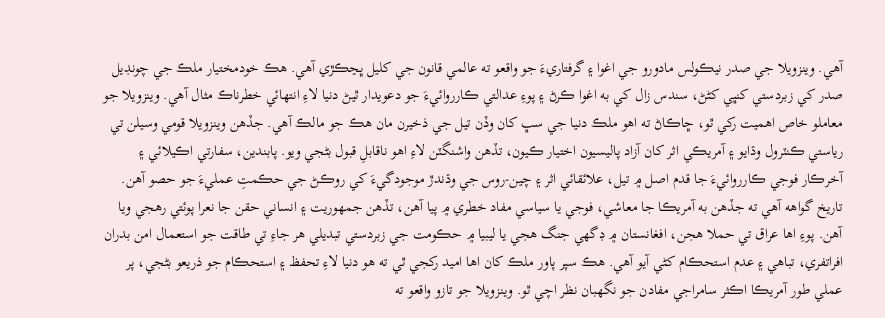آهي. وينزويلا جي صدر نيڪولس مادورو جي اغوا ۽ گرفتاريءَ جو واقعو ته عالمي قانون جي کليل ڀڃڪڙي آهي. هڪ خودمختيار ملڪ جي چونڊيل صدر کي زبردستي کنڀي کڻڻ، سندس زال کي به اغوا ڪرڻ ۽ پوءِ عدالتي ڪارروائيءَ جو دعويدار ٿيڻ دنيا لاءِ انتهائي خطرناڪ مثال آهي. وينزويلا جو معاملو خاص اهميت رکي ٿو، ڇاڪاڻ ته اهو ملڪ دنيا جي سڀ کان وڏن تيل جي ذخيرن مان هڪ جو مالڪ آهي. جڏهن وينزويلا قومي وسيلن تي رياستي ڪنٽرول وڌايو ۽ آمريڪي اثر کان آزاد پاليسيون اختيار ڪيون، تڏهن واشنگٽن لاءِ اهو ناقابلِ قبول بڻجي ويو. پابندين، سفارتي اڪيلائي ۽ آخرڪار فوجي ڪارروائيءَ جا قدم اصل ۾ تيل، علائقائي اثر ۽ چين-روس جي وڌندڙ موجودگيءَ کي روڪڻ جي حڪمتِ عمليءَ جو حصو آهن. تاريخ گواهه آهي ته جڏهن به آمريڪا جا معاشي، فوجي يا سياسي مفاد خطري ۾ پيا آهن، تڏهن جمهوريت ۽ انساني حقن جا نعرا پوئتي رهجي ويا آهن. پوءِ اها عراق تي حملا هجن، افغانستان ۾ ڊگهي جنگ هجي يا ليبيا ۾ حڪومت جي زبردستي تبديلي هر جاءِ تي طاقت جو استعمال امن بدران افراتفري، تباهي ۽ عدم استحڪام کڻي آيو آهي. هڪ سپر پاور ملڪ کان اها اميد رکجي ٿي ته هو دنيا لاءِ تحفظ ۽ استحڪام جو ذريعو بڻجي، پر عملي طور آمريڪا اڪثر سامراجي مفادن جو نگهبان نظر اچي ٿو. وينزويلا جو تازو واقعو ته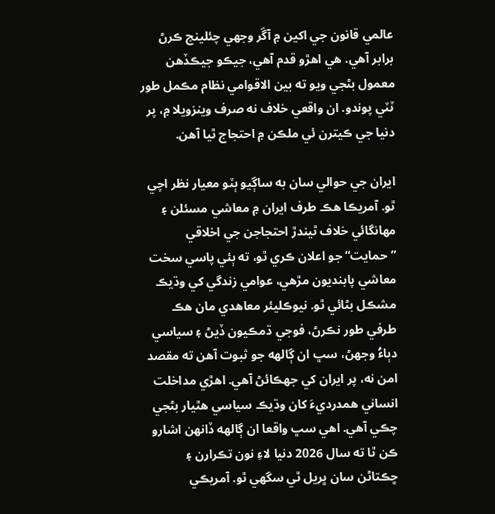عالمي قانون جي اکين ۾ آڱر وجهي چئلينج ڪرڻ برابر آهي. هي اهڙو قدم آهي، جيڪو جيڪڏهن معمول بڻجي ويو ته بين الاقوامي نظام مڪمل طور ٽٽي پوندو. ان واقعي خلاف نه صرف وينزويلا ۾، پر دنيا جي ڪيترن ئي ملڪن ۾ احتجاج ٿيا آهن.

ايران جي حوالي سان به ساڳيو ٻٽو معيار نظر اچي ٿو. آمريڪا هڪ طرف ايران ۾ معاشي مسئلن ۽ مهانگائي خلاف ٿيندڙ احتجاجن جي اخلاقي ”حمايت“ جو اعلان ڪري ٿو، ته ٻئي پاسي سخت معاشي پابنديون مڙهي، عوامي زندگي کي وڌيڪ مشڪل بڻائي ٿو. نيوڪليئر معاهدي مان هڪ طرفي طور نڪرڻ، فوجي ڌمڪيون ڏيڻ ۽ سياسي دٻاءُ وجهڻ، سڀ ان ڳالهه جو ثبوت آهن ته مقصد امن نه، پر ايران کي جهڪائڻ آهي. اهڙي مداخلت انساني همدرديءَ کان وڌيڪ سياسي هٿيار بڻجي چڪي آهي. اهي سڀ واقعا ان ڳالهه ڏانهن اشارو ڪن ٿا ته سال 2026 دنيا لاءِ نون تڪرارن ۽ ڇڪتاڻن سان ڀريل ٿي سگهي ٿو. آمريڪي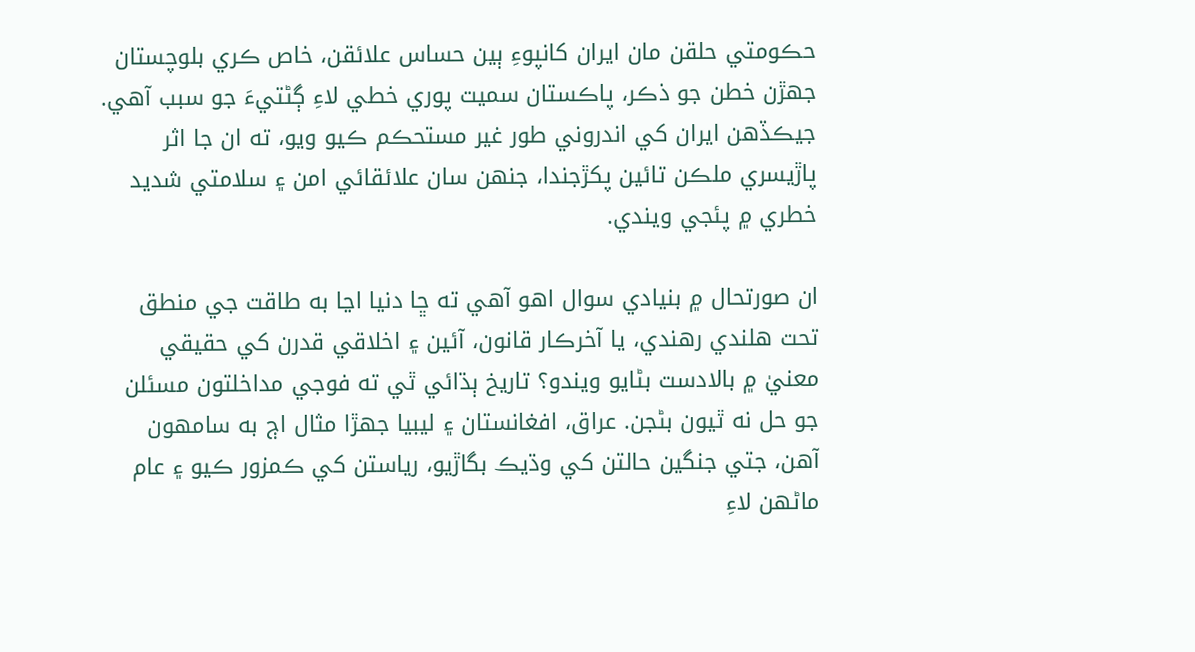حڪومتي حلقن مان ايران کانپوءِ ٻين حساس علائقن، خاص ڪري بلوچستان جهڙن خطن جو ذڪر، پاڪستان سميت پوري خطي لاءِ ڳڻتيءَ جو سبب آهي. جيڪڏهن ايران کي اندروني طور غير مستحڪم ڪيو ويو، ته ان جا اثر پاڙيسري ملڪن تائين پکڙجندا، جنهن سان علائقائي امن ۽ سلامتي شديد خطري ۾ پئجي ويندي.

ان صورتحال ۾ بنيادي سوال اهو آهي ته ڇا دنيا اڃا به طاقت جي منطق تحت هلندي رهندي، يا آخرڪار قانون، آئين ۽ اخلاقي قدرن کي حقيقي معنيٰ ۾ بالادست بڻايو ويندو؟ تاريخ ٻڌائي ٿي ته فوجي مداخلتون مسئلن جو حل نه ٿيون بڻجن. عراق، افغانستان ۽ ليبيا جهڙا مثال اڄ به سامهون آهن، جتي جنگين حالتن کي وڌيڪ بگاڙيو، رياستن کي ڪمزور ڪيو ۽ عام ماڻهن لاءِ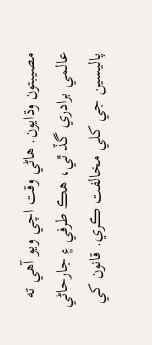مصيبتون وڌايون. هاڻي وقت اچي ويو آهي ته عالمي برادري گڏ ٿي، هڪ طرفي ۽ جارحاڻي پاليسين جي کلي مخالفت ڪري. قانون کي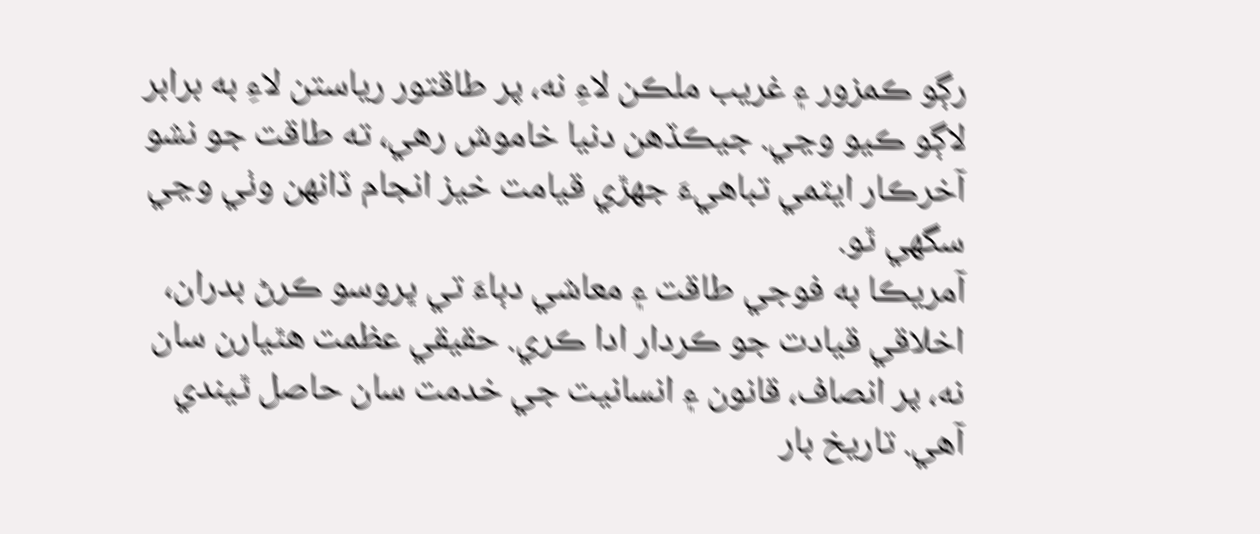رڳو ڪمزور ۽ غريب ملڪن لاءِ نه، پر طاقتور رياستن لاءِ به برابر لاڳو ڪيو وڃي. جيڪڏهن دنيا خاموش رهي، ته طاقت جو نشو آخرڪار ايٽمي تباهيءَ جهڙي قيامت خيز انجام ڏانهن وٺي وڃي سگهي ٿو.
آمريڪا به فوجي طاقت ۽ معاشي دٻاءَ تي ڀروسو ڪرڻ بدران، اخلاقي قيادت جو ڪردار ادا ڪري. حقيقي عظمت هٿيارن سان نه، پر انصاف، قانون ۽ انسانيت جي خدمت سان حاصل ٿيندي آهي. تاريخ بار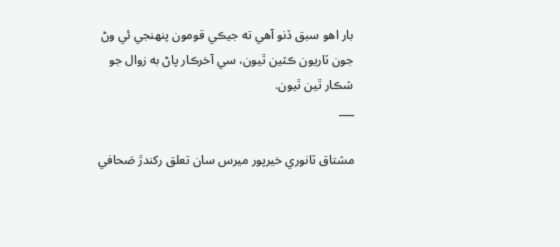بار اهو سبق ڏنو آهي ته جيڪي قومون پنهنجي ئي وڻ جون ٽاريون ڪٽين ٿيون، سي آخرڪار پاڻ به زوال جو شڪار ٿين ٿيون.
___

مشتاق ٽانوري خيرپور ميرس سان تعلق رکندڙ صَحافي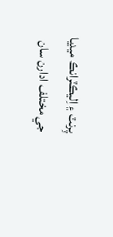پِرنٽ ۽ اِليڪٽرانڪ ميڊيا جي مختلف ادارن سان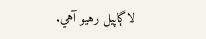لاڳاپيل رهيو آهي.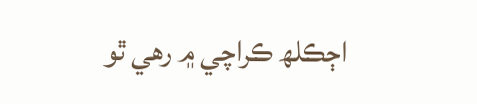اڄڪلھ ڪراچي ۾ رهي ٿو